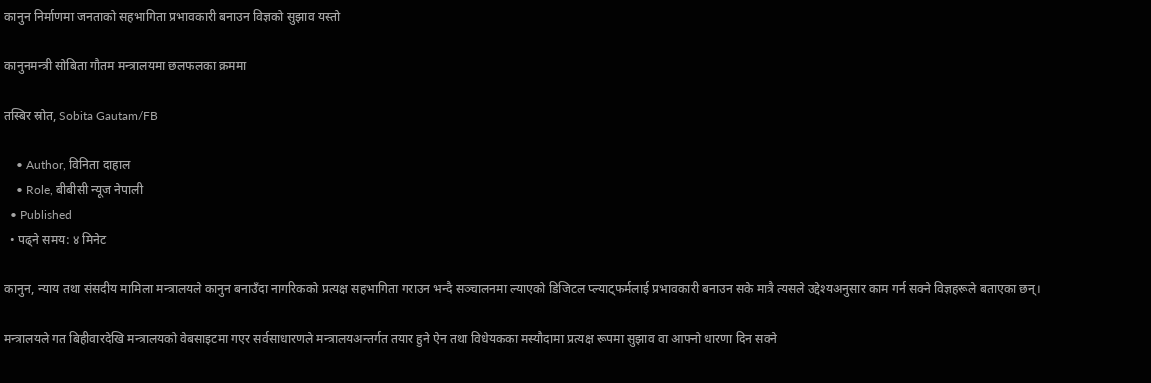कानुन निर्माणमा जनताको सहभागिता प्रभावकारी बनाउन विज्ञको सुझाव यस्तो

कानुनमन्त्री सोबिता गौतम मन्त्रालयमा छलफलका क्रममा

तस्बिर स्रोत, Sobita Gautam/FB

    • Author, विनिता दाहाल
    • Role, बीबीसी न्यूज नेपाली
  • Published
  • पढ्ने समय: ४ मिनेट

कानुन, न्याय तथा संसदीय मामिला मन्त्रालयले कानुन बनाउँदा नागरिकको प्रत्यक्ष सहभागिता गराउन भन्दै सञ्चालनमा ल्याएको डिजिटल प्ल्याट्फर्मलाई प्रभावकारी बनाउन सके मात्रै त्यसले उद्देश्यअनुसार काम गर्न सक्ने विज्ञहरूले बताएका छन्।

मन्त्रालयले गत बिहीवारदेखि मन्त्रालयको वेबसाइटमा गएर सर्वसाधारणले मन्त्रालयअन्तर्गत तयार हुने ऐन तथा विधेयकका मस्यौदामा प्रत्यक्ष रूपमा सुझाव वा आफ्नो धारणा दिन सक्ने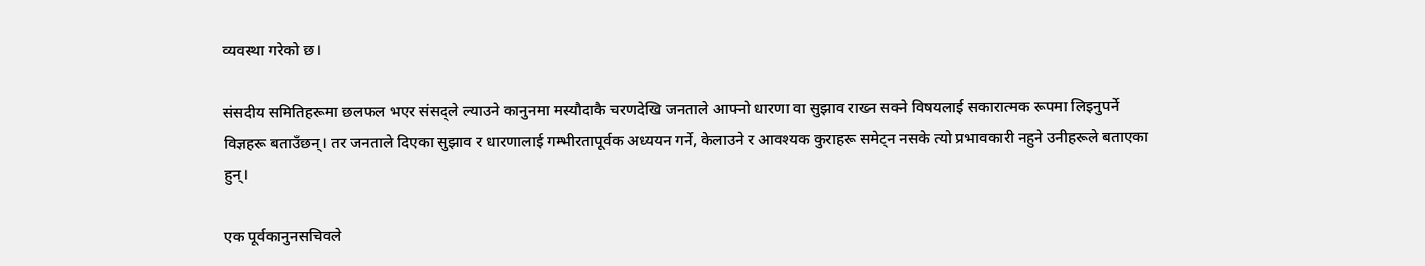व्यवस्था गरेको छ।

संसदीय समितिहरूमा छलफल भएर संसद्ले ल्याउने कानुनमा मस्यौदाकै चरणदेखि जनताले आफ्नो धारणा वा सुझाव राख्न सक्ने विषयलाई सकारात्मक रूपमा लिइनुपर्ने विज्ञहरू बताउँछन्। तर जनताले दिएका सुझाव र धारणालाई गम्भीरतापूर्वक अध्ययन गर्ने, केलाउने र आवश्यक कुराहरू समेट्न नसके त्यो प्रभावकारी नहुने उनीहरूले बताएका हुन्।

एक पूर्वकानुनसचिवले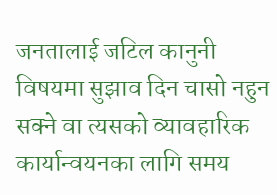जनतालाई जटिल कानुनी विषयमा सुझाव दिन चासो नहुन सक्ने वा त्यसको व्यावहारिक कार्यान्वयनका लागि समय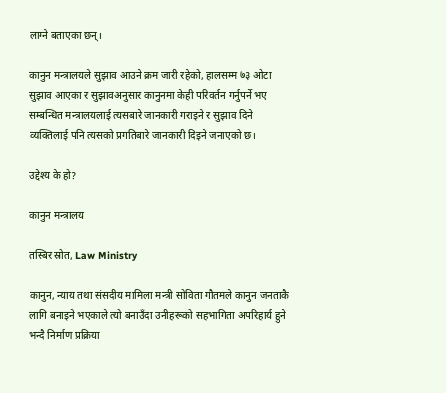लाग्ने बताएका छन्।

कानुन मन्त्रालयले सुझाव आउने क्रम जारी रहेको, हालसम्म ७३ ओटा सुझाव आएका र सुझावअनुसार कानुनमा केही परिवर्तन गर्नुपर्ने भए सम्बन्धित मन्त्रालयलाई त्यसबारे जानकारी गराइने र सुझाव दिने व्यक्तिलाई पनि त्यसको प्रगतिबारे जानकारी दिइने जनाएको छ।

उद्देश्य के हो?

कानुन मन्त्रालय

तस्बिर स्रोत, Law Ministry

कानुन, न्याय तथा संसदीय मामिला मन्त्री सोविता गौतमले कानुन जनताकै लागि बनाइने भएकाले त्यो बनाउँदा उनीहरूको सहभागिता अपरिहार्य हुने भन्दै निर्माण प्रक्रिया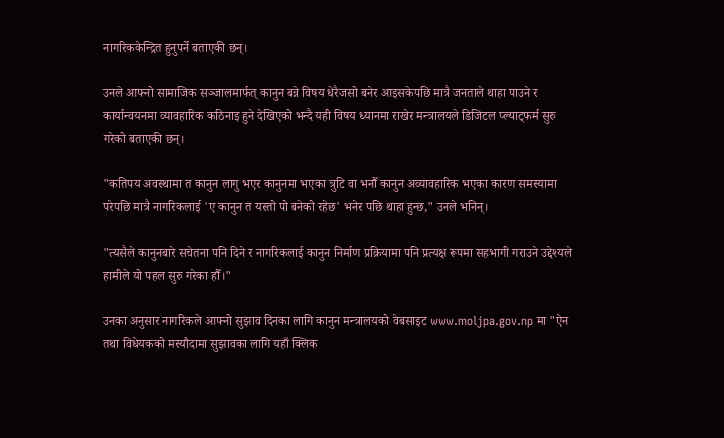नागरिककेन्द्रित हुनुपर्ने बताएकी छन्।

उनले आफ्नो सामाजिक सञ्जालमार्फत् कानुन बन्ने विषय धेरैजसो बनेर आइसकेपछि मात्रै जनताले थाहा पाउने र कार्यान्वयनमा व्यावहारिक कठिनाइ हुने देखिएको भन्दै यही विषय ध्यानमा राखेर मन्त्रालयले डिजिटल प्ल्याट्फर्म सुरु गरेको बताएकी छन्।

"कतिपय अवस्थामा त कानुन लागु भएर कानुनमा भएका त्रुटि वा भनौँ कानुन अव्यावहारिक भएका कारण समस्यामा परेपछि मात्रै नागरिकलाई 'ए कानुन त यस्तो पो बनेको रहेछ' भनेर पछि थाहा हुन्छ," उनले भनिन्।

"त्यसैले कानुनबारे सचेतना पनि दिने र नागरिकलाई कानुन निर्माण प्रक्रियामा पनि प्रत्यक्ष रूपमा सहभागी गराउने उद्देश्यले हामीले यो पहल सुरु गरेका हौँ।"

उनका अनुसार नागरिकले आफ्नो सुझाव दिनका लागि कानुन मन्त्रालयको वेबसाइट www.moljpa.gov.np मा "ऐन तथा विधेयकको मस्यौदामा सुझावका लागि यहाँ क्लिक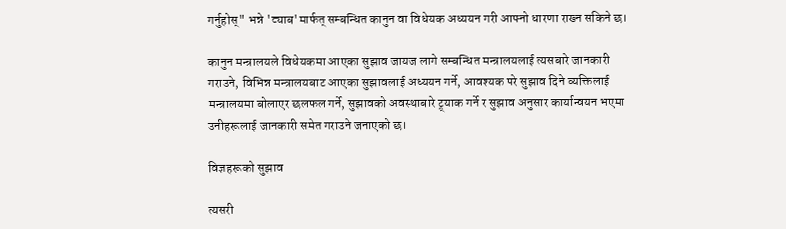गर्नुहोस्" भन्ने 'ट्याब'मार्फत् सम्बन्धित कानुन वा विधेयक अध्ययन गरी आफ्नो धारणा राख्न सकिने छ।

कानुन मन्त्रालयले विधेयकमा आएका सुझाव जायज लागे सम्बन्धित मन्त्रालयलाई त्यसबारे जानकारी गराउने, विभिन्न मन्त्रालयबाट आएका सुझावलाई अध्ययन गर्ने, आवश्यक परे सुझाव दिने व्यक्तिलाई मन्त्रालयमा बोलाएर छलफल गर्ने, सुझावको अवस्थाबारे ट्र्याक गर्ने र सुझाव अनुसार कार्यान्वयन भएमा उनीहरूलाई जानकारी समेत गराउने जनाएको छ।

विज्ञहरूको सुझाव

त्यसरी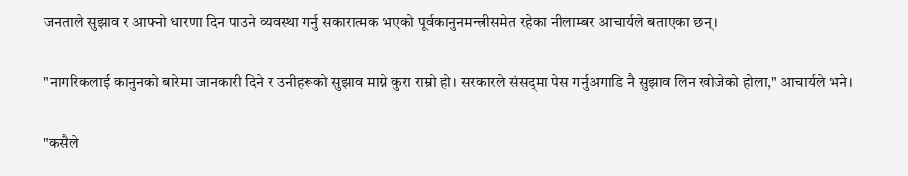जनताले सुझाव र आफ्नो धारणा दिन पाउने व्यवस्था गर्नु सकारात्मक भएको पूर्वकानुनमन्त्रीसमेत रहेका नीलाम्बर आचार्यले बताएका छन्।

"नागरिकलाई कानुनको बारेमा जानकारी दिने र उनीहरूको सुझाव माग्ने कुरा राम्रो हो। सरकारले संसद्‌मा पेस गर्नुअगाडि नै सुझाव लिन खोजेको होला," आचार्यले भने।

"कसैले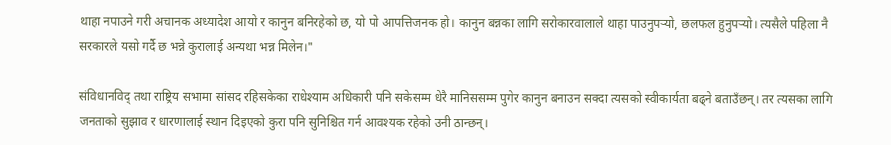थाहा नपाउने गरी अचानक अध्यादेश आयो र कानुन बनिरहेको छ, यो पो आपत्तिजनक हो। कानुन बन्नका लागि सरोकारवालाले थाहा पाउनुपर्‍यो, छलफल हुनुपर्‍यो। त्यसैले पहिला नै सरकारले यसो गर्दै छ भन्ने कुरालाई अन्यथा भन्न मिलेन।"

संविधानविद् तथा राष्ट्रिय सभामा सांसद रहिसकेका राधेश्याम अधिकारी पनि सकेसम्म धेरै मानिससम्म पुगेर कानुन बनाउन सक्दा त्यसको स्वीकार्यता बढ्ने बताउँछन्। तर त्यसका लागि जनताको सुझाव र धारणालाई स्थान दिइएको कुरा पनि सुनिश्चित गर्न आवश्यक रहेको उनी ठान्छन्।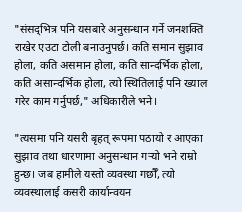"संसद्‌भित्र पनि यसबारे अनुसन्धान गर्ने जनशक्ति राखेर एउटा टोली बनाउनुपर्छ। कति समान सुझाव होला, कति असमान होला, कति सान्दर्भिक होला, कति असान्दर्भिक होला, त्यो स्थितिलाई पनि ख्याल गरेर काम गर्नुपर्छ," अधिकारीले भने।

"त्यसमा पनि यसरी बृहत् रूपमा पठायो र आएका सुझाव तथा धारणामा अनुसन्धान गर्‍यो भने राम्रो हुन्छ। जब हामीले यस्तो व्यवस्था गर्छौँ, त्यो व्यवस्थालाई कसरी कार्यान्वयन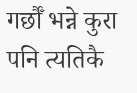गर्छौँ भन्ने कुरा पनि त्यतिकै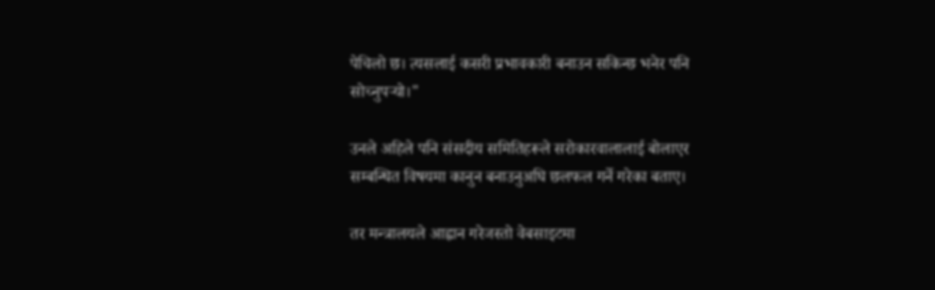पेचिलो छ। त्यसलाई कसरी प्रभावकारी बनाउन सकिन्छ भनेर पनि सोच्नुपर्‍यो।"

उनले अहिले पनि संसदीय समितिहरूले सरोकारवालालाई बोलाएर सम्बन्धित विषयमा कानुन बनाउनुअघि छलफल गर्ने गरेका बताए।

तर मन्त्रालयले आह्वान गरेजस्तो वेबसाइटमा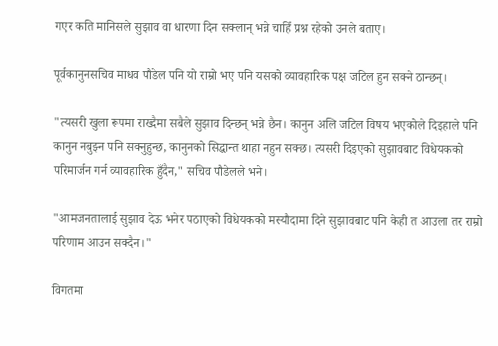गएर कति मानिसले सुझाव वा धारणा दिन सक्लान् भन्ने चाहिँ प्रश्न रहेको उनले बताए।

पूर्वकानुनसचिव माधव पौडेल पनि यो राम्रो भए पनि यसको व्यावहारिक पक्ष जटिल हुन सक्ने ठान्छन्।

"त्यसरी खुला रूपमा राख्दैमा सबैले सुझाव दिन्छन् भन्ने छैन। कानुन अलि जटिल विषय भएकोले दिइहाले पनि कानुन नबुझ्न पनि सक्नुहुन्छ, कानुनको सिद्धान्त थाहा नहुन सक्छ। त्यसरी दिइएको सुझावबाट विधेयकको परिमार्जन गर्न व्यावहारिक हुँदैन," सचिव पौडेलले भने।

"आमजनतालाई सुझाव देऊ भनेर पठाएको विधेयकको मस्यौदामा दिने सुझावबाट पनि केही त आउला तर राम्रो परिणाम आउन सक्दैन।"

विगतमा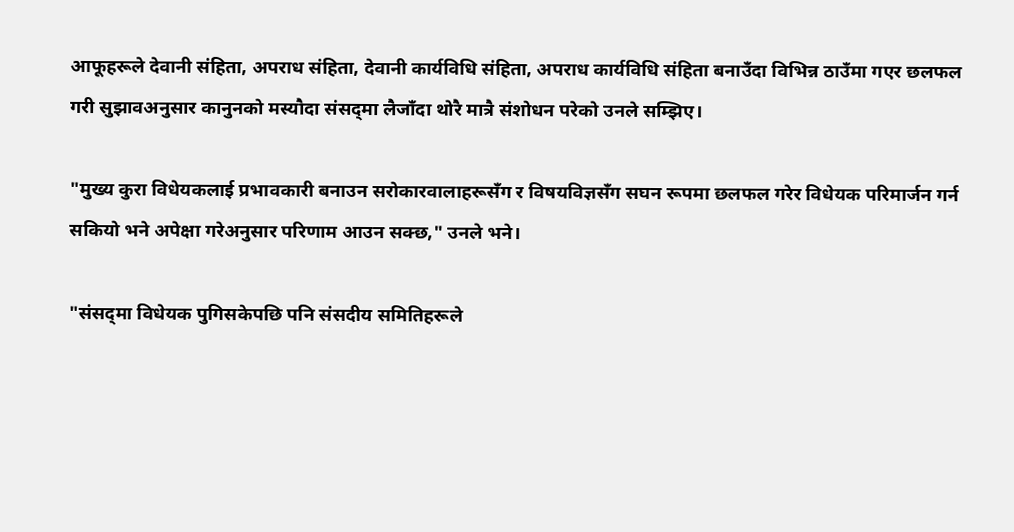आफूहरूले देवानी संहिता, अपराध संहिता, देवानी कार्यविधि संहिता, अपराध कार्यविधि संहिता बनाउँदा विभिन्न ठाउँमा गएर छलफल गरी सुझावअनुसार कानुनको मस्यौदा संसद्‌मा लैजाँदा थोरै मात्रै संशोधन परेको उनले सम्झिए।

"मुख्य कुरा विधेयकलाई प्रभावकारी बनाउन सरोकारवालाहरूसँग र विषयविज्ञसँग सघन रूपमा छलफल गरेर विधेयक परिमार्जन गर्न सकियो भने अपेक्षा गरेअनुसार परिणाम आउन सक्छ," उनले भने।

"संसद्‌मा विधेयक पुगिसकेपछि पनि संसदीय समितिहरूले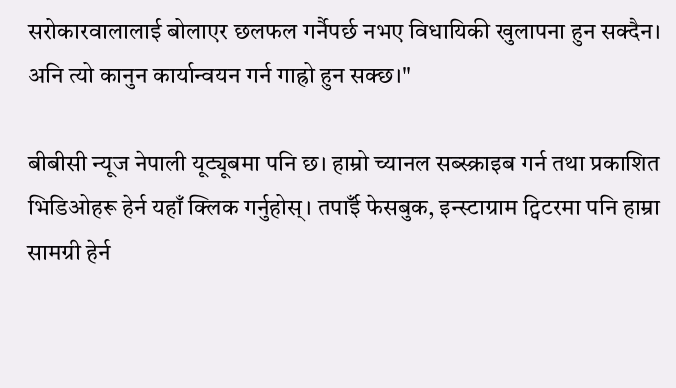सरोकारवालालाई बोलाएर छलफल गर्नैपर्छ नभए विधायिकी खुलापना हुन सक्दैन। अनि त्यो कानुन कार्यान्वयन गर्न गाह्रो हुन सक्छ।"

बीबीसी न्यूज नेपाली यूट्यूबमा पनि छ। हाम्रो च्यानल सब्स्क्राइब गर्न तथा प्रकाशित भिडिओहरू हेर्न यहाँ क्लिक गर्नुहोस्। तपाईँ फेसबुक, इन्स्टाग्राम ट्विटरमा पनि हाम्रा सामग्री हेर्न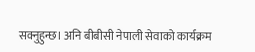सक्नुहुन्छ। अनि बीबीसी नेपाली सेवाको कार्यक्रम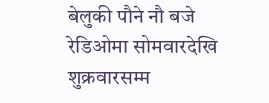बेलुकी पौने नौ बजे रेडिओमा सोमवारदेखि शुक्रवारसम्म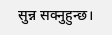सुन्न सक्नुहुन्छ।